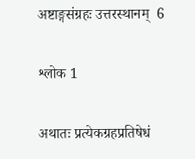अष्टाङ्गसंग्रहः उत्तरस्थानम्  6

श्लोक 1

अथातः प्रत्येकग्रहप्रतिषेधं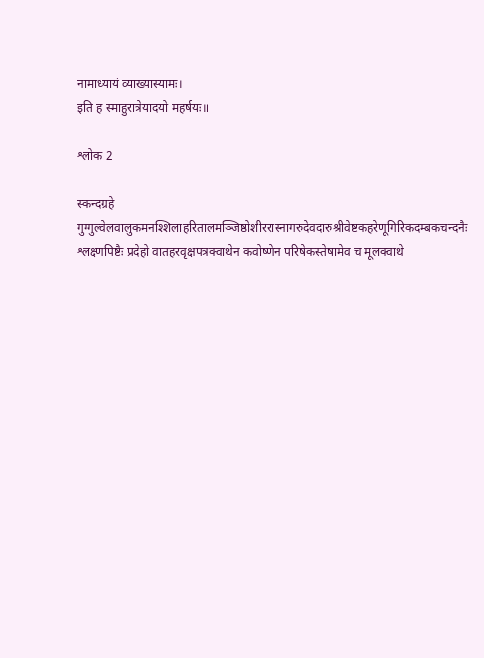नामाध्यायं व्याख्यास्यामः।
इति ह स्माहुरात्रेयादयो महर्षयः॥

श्लोक 2

स्कन्दग्रहे गुग्गुल्वेलवालुकमनश्शिलाहरितालमञ्जिष्ठोशीररास्नागरुदेवदारुश्रीवेष्टकहरेणूगिरिकदम्बकचन्दनैः श्लक्ष्णपिष्टैः प्रदेहो वातहरवृक्षपत्रक्वाथेन कवोष्णेन परिषेकस्तेषामेव च मूलक्वाथे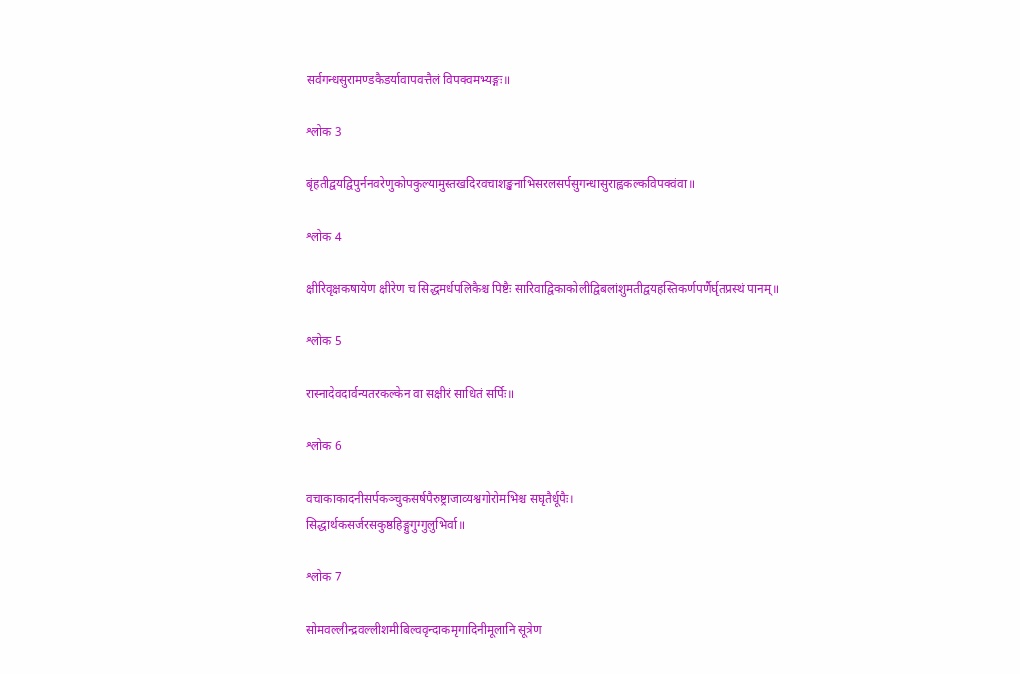सर्वगन्धसुरामण्डकैडर्यावापवत्तैलं विपक्वमभ्यङ्गः॥

श्लोक 3

बृंहतीद्वयद्विपुर्ननवरेणुकोपकुल्यामुस्तखदिरवचाशङ्खनाभिसरलसर्पसुगन्धासुराह्वकल्कविपक्वंवा॥

श्लोक 4

क्षीरिवृक्षकषायेण क्षीरेण च सिद्धमर्धपलिकैश्च पिष्टैः सारिवाद्विकाकोलीद्विबलांशुमतीद्वयहस्तिकर्णपर्णैर्घृतप्रस्थं पानम्॥

श्लोक 5

रास्नादेवदार्वन्यतरकल्केन वा सक्षीरं साधितं सर्पिः॥

श्लोक 6

वचाकाकादनीसर्पकञ्चुकसर्षपैरुष्ट्राजाव्यश्वगोरोमभिश्च सघृतैर्धूपैः।
सिद्धार्थकसर्जरसकुष्ठहिङ्गुगुग्गुलुभिर्वा॥

श्लोक 7

सोमवल्लीन्द्रवल्लीशमीबिल्ववृन्दाकमृगादिनीमूलानि सूत्रेण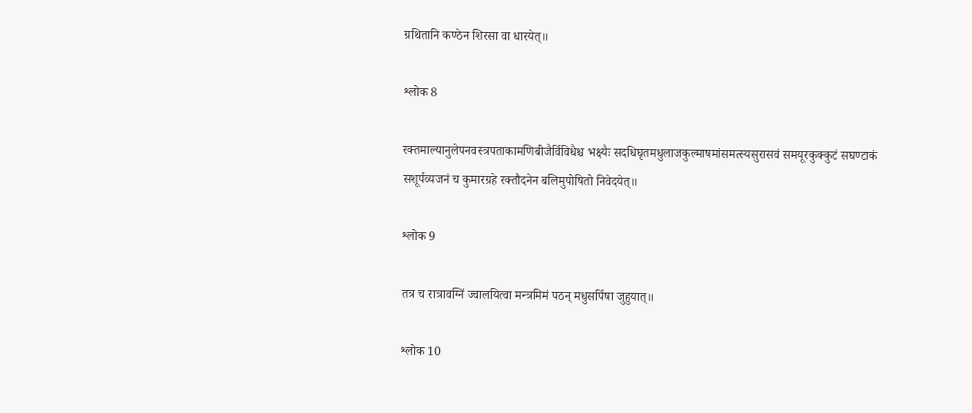ग्रथितानि कण्ठेन शिरसा वा धारयेत्॥

श्लोक 8

रक्तमाल्यानुलेपनवस्त्रपताकामणिबीजैर्विविधैश्च भक्ष्यैः सदधिघृतमधुलाजकुल्माषमांसमत्स्यसुरासवं समयूरकुक्कुटं सघण्टाकं सशूर्पव्यजनं च कुमारग्रहे रक्तौदनेन बलिमुपोषितो निवेदयेत्॥

श्लोक 9

तत्र च रात्रावग्निं ज्वालयित्वा मन्त्रमिमं पठन् मधुसर्पिषा जुहुयात्॥

श्लोक 10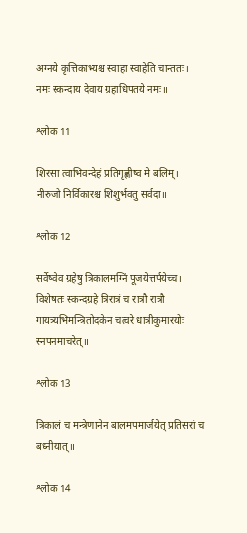अग्नये कृत्तिकाभ्यश्च स्वाहा स्वाहेति चान्ततः।
नमः स्कन्दाय देवाय ग्रहाधिपतये नमः॥

श्लोक 11

शिरसा त्वाभिवन्देहं प्रतिगृह्णीष्व मे बलिम्।
नीरुजो निर्विकारश्च शिशुर्भवतु सर्वदा॥

श्लोक 12

सर्वेष्वेव ग्रहेषु त्रिकालमग्निं पूजयेत्तर्पयेच्च।
विशेषतः स्कन्दग्रहे त्रिरात्रं च रात्रौ रात्रौ गायत्र्यभिमन्त्रितोदकेन चत्वरे धात्रीकुमारयोः स्नपनमाचरेत्॥

श्लोक 13

त्रिकालं च मन्त्रेणानेन बालमपमार्जयेत् प्रतिसरां च बध्नीयात्॥

श्लोक 14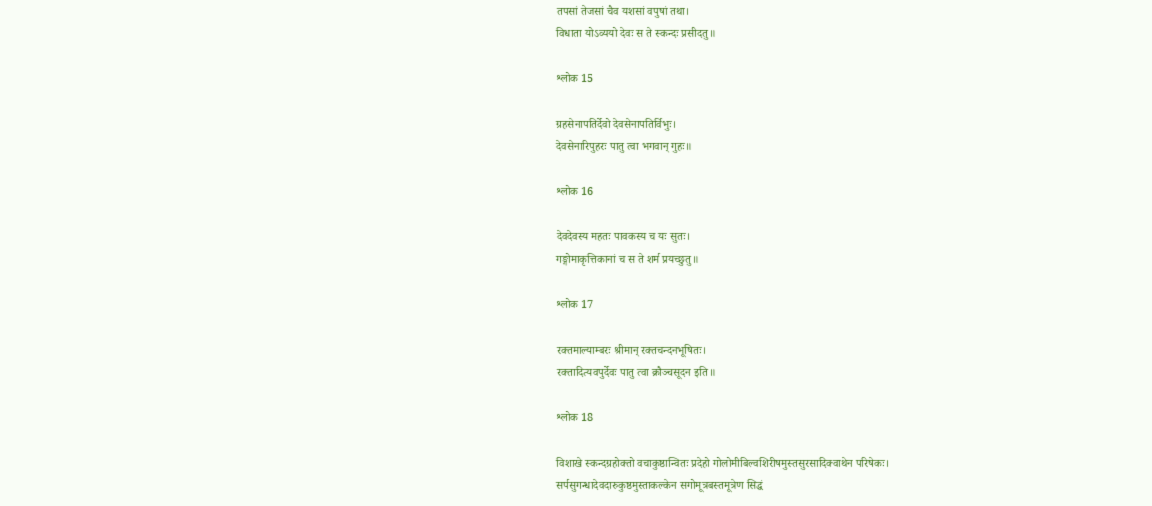तपसां तेजसां चैव यशसां वपुषां तथा।
विधाता योऽव्ययो देवः स ते स्कन्दः प्रसीदतु॥

श्लोक 15

ग्रहसेनापतिर्देवो देवसेनापतिर्विभुः।
देवसेनारिपुहरः पातु त्वा भगवान् गुहः॥

श्लोक 16

देवदेवस्य महतः पावकस्य च यः सुतः।
गङ्गोमाकृत्तिकानां च स ते शर्म प्रयच्छुतु॥

श्लोक 17

रक्तमाल्याम्बरः श्रीमान् रक्तचन्दनभूषितः।
रक्तादित्यवपुर्देवः पातु त्वा क्रौञ्चसूदन इति॥

श्लोक 18

विशाखे स्कन्दग्रहोक्तो वचाकुष्ठान्वितः प्रदेहो गोलोमीबिल्वशिरीषमुस्तसुरसादिक्वाथेन परिषेकः।
सर्पसुगन्धादेवदारुकुष्ठमुस्ताकल्केन सगोमूत्रबस्तमूत्रेण सिद्धं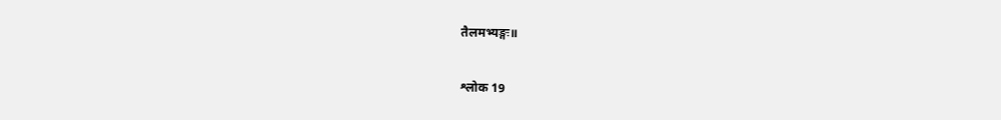तैलमभ्यङ्गः॥

श्लोक 19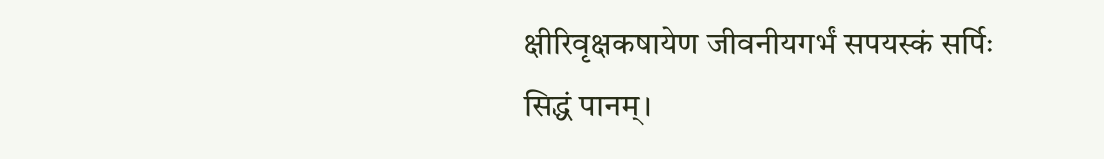क्षीरिवृक्षकषायेण जीवनीयगर्भं सपयस्कं सर्पिः सिद्धं पानम्।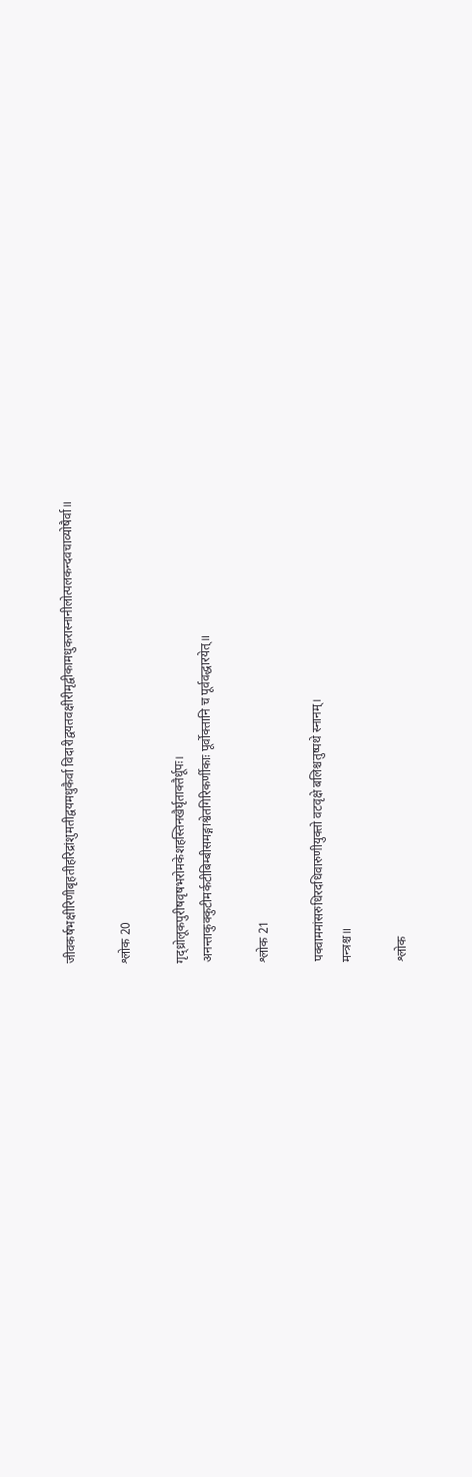जीवकर्षभक्षीरिणीबृहतीहरिद्रांशुमतीद्वयमधुकैर्वा विदारीद्वयतवक्षीरीमृद्वीकामधुकरास्नानीलोत्पलकन्दवचाव्योषैर्वा॥

श्लोक 20

गृद्ध्रोलूकपुरीषवृषभरोमकेशहस्तिनखैर्घृताक्तैर्धूपः।
अनन्ताकुक्कुटीमर्कटीबिम्बीसमङ्गाश्वेतगिरिकर्णीकाः पूर्वोक्तानि च पूर्ववद्धारयेत्॥

श्लोक 21

पक्वाममांसरुधिरदधिवारुणीयुक्तो वटवृक्षे बलिश्चतुष्पथे स्नानम्।
मन्त्रश्च॥

श्लोक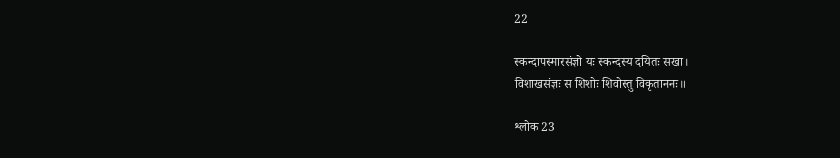22

स्कन्दापस्मारसंज्ञो यः स्कन्दस्य दयितः सखा।
विशाखसंज्ञः स शिशोः शिवोस्तु विकृताननः॥

श्लोक 23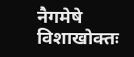नैगमेषे विशाखोक्तः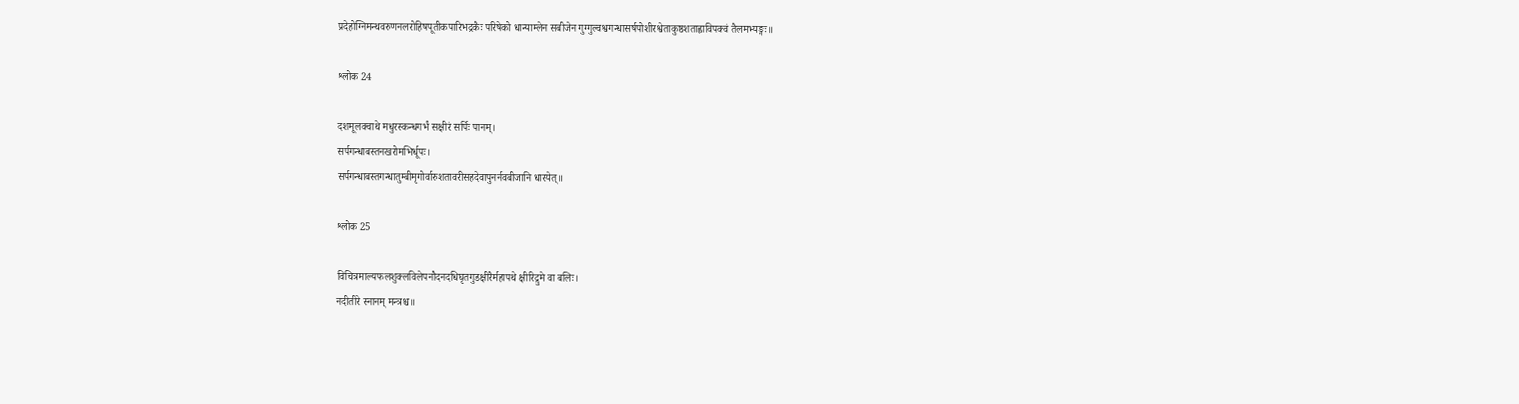प्रदेहोग्निमन्थवरुणनलरोहिषपूतीकपारिभद्रकैः परिषेको धान्याम्लेन सबीजेन गुग्गुल्वश्वगन्धासर्षपोशीरश्वेताकुष्ठशताह्वाविपक्वं तैलमभ्यङ्गः॥

श्लोक 24

दशमूलक्वाथे मधुरस्कन्धगर्भं सक्षीरं सर्पिः पानम्।
सर्पगन्धाबस्तनखरोमभिर्धूपः।
सर्पगन्धाबस्तगन्धातुम्बीमृगोर्वारुशतावरीसहदेवापुनर्नवबीजानि धारयेत्॥

श्लोक 25

विचित्रमाल्यफलशुक्लविलेपनौदनदधिघृतगुडक्षीरैर्महापथे क्षीरिद्रुमे वा बलिः।
नदीतीरे स्नानम् मन्त्रश्च॥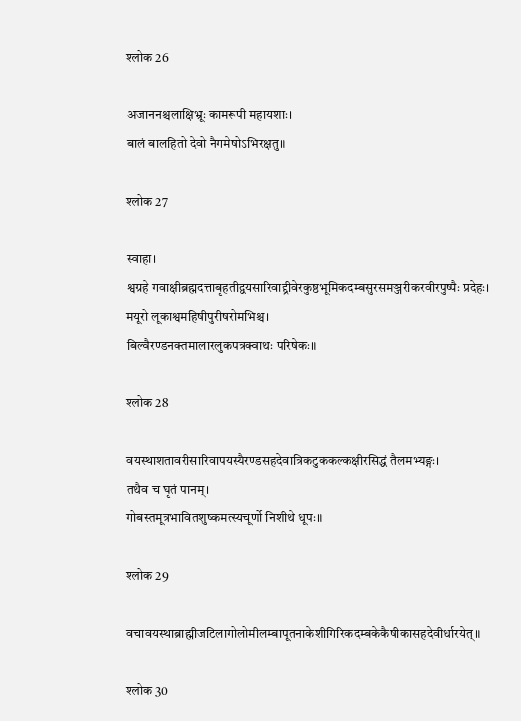श्लोक 26

अजाननश्चलाक्षिभ्रूः कामरूपी महायशाः।
बालं बालहितो देवो नैगमेषोऽभिरक्षतु॥

श्लोक 27

स्वाहा।
श्वग्रहे गवाक्षीब्रह्मदत्ताबृहतीद्वयसारिवाद्द्रीवेरकुष्ठभूमिकदम्बसुरसमञ्जरीकरवीरपुष्पैः प्रदेहः।
मयूरो लूकाश्वमहिषीपुरीषरोमभिश्च।
बिल्वैरण्डनक्तमालारलुकपत्रक्वाथः परिषेकः॥

श्लोक 28

वयस्थाशतावरीसारिवापयस्यैरण्डसहदेवात्रिकटुककल्कक्षीरसिद्धं तैलमभ्यङ्गः।
तथैव च घृतं पानम्।
गोबस्तमूत्रभावितशुष्कमत्स्यचूर्णो निशीथे धूपः॥

श्लोक 29

वचावयस्थाब्राह्मीजटिलागोलोमीलम्बापूतनाकेशीगिरिकदम्बकेकैषीकासहदेवीर्धारयेत्॥

श्लोक 30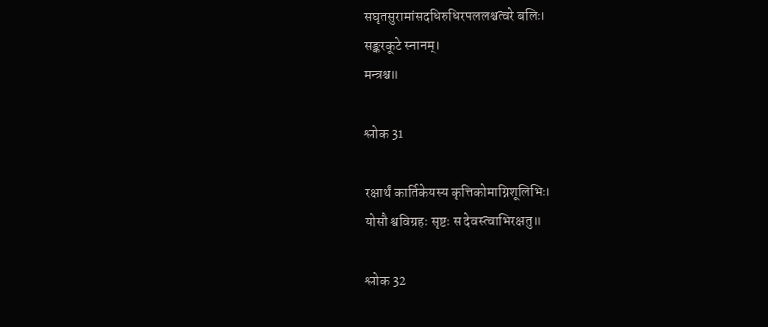सघृतसुरामांसदधिरुधिरपललश्चत्वरे बलिः।
सङ्करकूटे स्नानम्।
मन्त्रश्च॥

श्लोक 31

रक्षार्थं कार्तिकेयस्य कृत्तिकोमाग्निशूलिभिः।
योसौ श्वविग्रहः सृष्टः स देवस्त्वाभिरक्षतु॥

श्लोक 32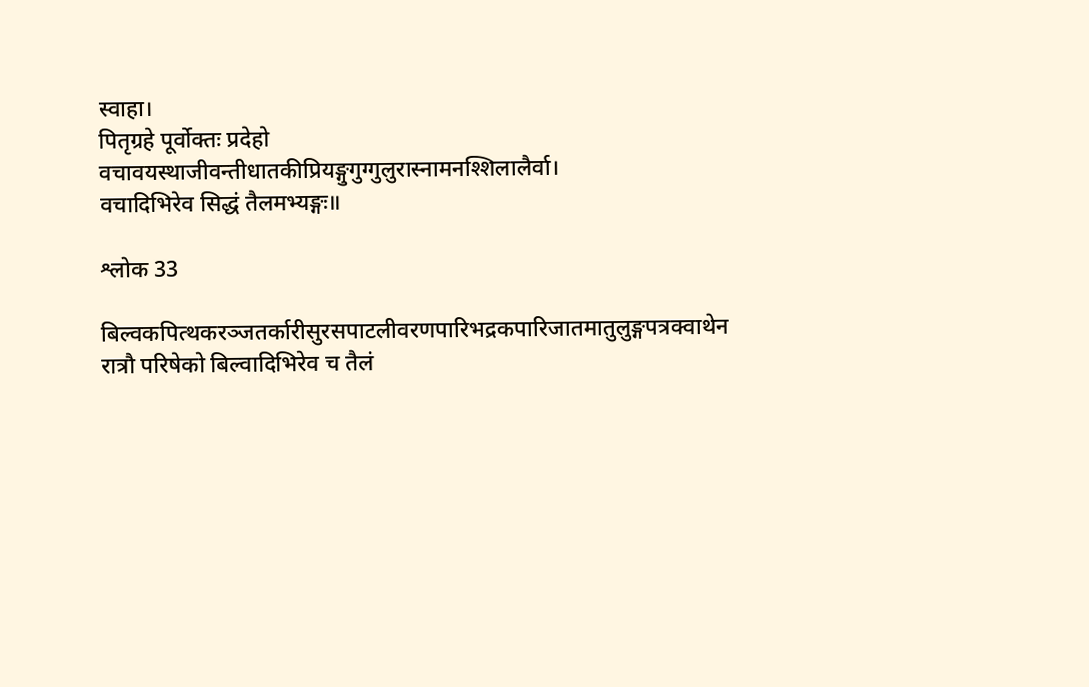स्वाहा।
पितृग्रहे पूर्वोक्तः प्रदेहो वचावयस्थाजीवन्तीधातकीप्रियङ्गुगुग्गुलुरास्नामनश्शिलालैर्वा।
वचादिभिरेव सिद्धं तैलमभ्यङ्गः॥

श्लोक 33

बिल्वकपित्थकरञ्जतर्कारीसुरसपाटलीवरणपारिभद्रकपारिजातमातुलुङ्गपत्रक्वाथेन रात्रौ परिषेको बिल्वादिभिरेव च तैलं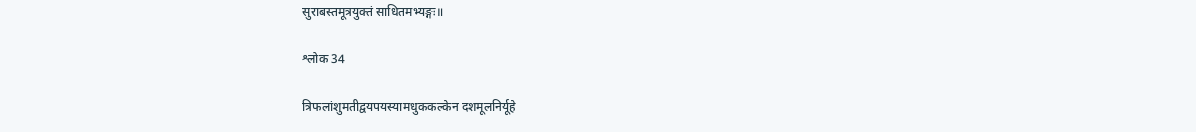सुराबस्तमूत्रयुक्तं साधितमभ्यङ्गः॥

श्लोक 34

त्रिफलांशुमतीद्वयपयस्यामधुककल्केन दशमूलनिर्यूहे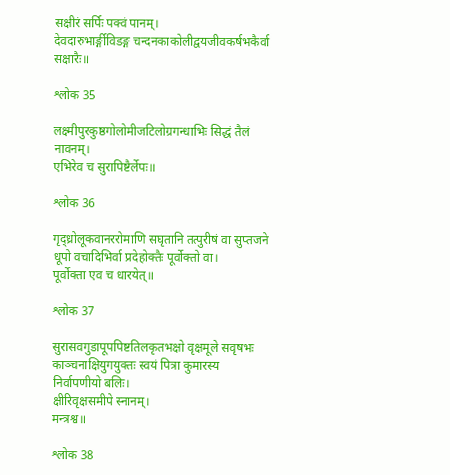सक्षीरं सर्पिः पक्वं पानम्।
देवदारुभार्ङ्गीविडङ्ग चन्दनकाकोलीद्वयजीवकर्षभकैर्वा सक्षारैः॥

श्लोक 35

लक्ष्मीपुरकुष्ठगोलोमीजटिलोग्रगन्धाभिः सिद्धं तैलं नावनम्।
एभिरेव च सुरापिष्टैर्लेपः॥

श्लोक 36

गृद्ध्रोलूकवानररोमाणि सघृतानि तत्पुरीषं वा सुप्तजने धूपो वचादिभिर्वा प्रदेहोक्तैः पूर्वोक्तो वा।
पूर्वोक्ता एव च धारयेत्॥

श्लोक 37

सुरासवगुडापूपपिष्टतिलकृतभक्षो वृक्षमूले सवृषभः काञ्चनाक्षियुगयुक्तः स्वयं पित्रा कुमारस्य निर्वापणीयो बलिः।
क्षीरिवृक्षसमीपे स्नानम्।
मन्त्रश्व॥

श्लोक 38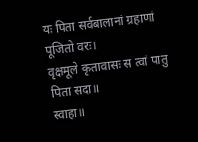यः पिता सर्वबालानां ग्रहाणां पूजितो वरः।
वृक्षमूले कृतावासः स त्वां पातु पिता सदा॥
स्वाहा॥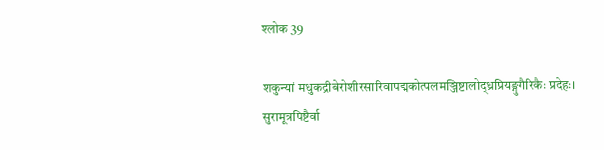श्लोक 39

शकुन्यां मधुकद्रीबेरोशीरसारिवापद्मकोत्पलमञ्जिष्टालोद्ध्रप्रियङ्गुगैरिकैः प्रदेहः।
सुरामूत्रपिष्टैर्वा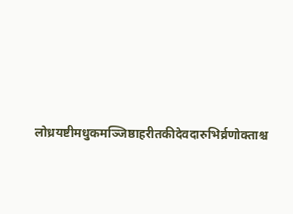लोध्रयष्टीमधुकमञ्जिष्ठाहरीतकीदेवदारुभिर्व्रणोक्ताश्च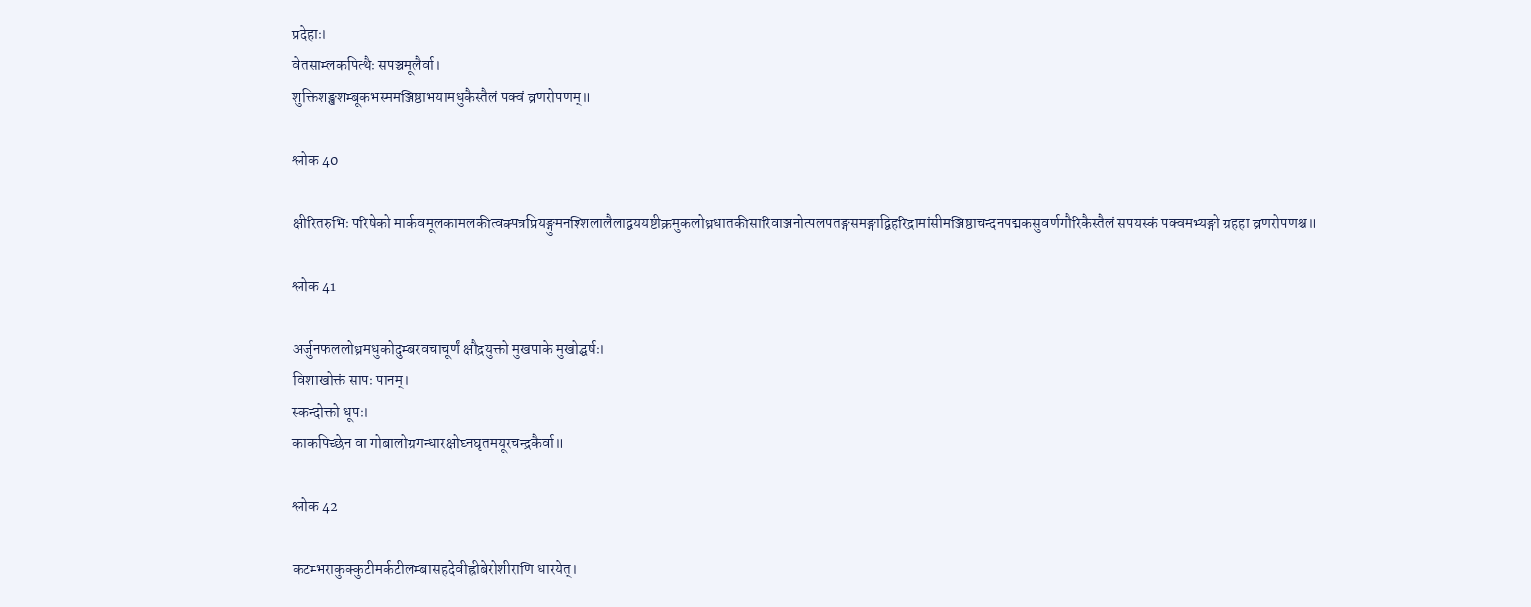प्रदेहाः।
वेतसाम्लकपित्थैः सपञ्चमूलैर्वा।
शुक्तिशङ्खशम्बूकभस्ममञ्जिष्ठाभयामधुकैस्तैलं पक्वं व्रणरोपणम्॥

श्लोक 40

क्षीरितरुभिः परिषेको मार्कवमूलकामलकीत्वक्पत्रप्रियङ्गुमनश्शिलालैलाद्वययष्टीक्रमुकलोध्रधातकीसारिवाञ्जनोत्पलपतङ्गसमङ्गाद्विहरिद्रामांसीमञ्जिष्ठाचन्दनपद्मकसुवर्णगौरिकैस्तैलं सपयस्कं पक्वमभ्यङ्गो ग्रहहा व्रणरोपणश्च॥

श्लोक 41

अर्जुनफललोध्रमधुकोदुम्बरवचाचूर्णं क्षौद्रयुक्तो मुखपाके मुखोद्घर्षः।
विशाखोक्तं सापः पानम्।
स्कन्दोक्तो धूपः।
काकपिच्छेन वा गोबालोग्रगन्धारक्षोघ्नघृतमयूरचन्द्रकैर्वा॥

श्लोक 42

कटम्भराकुक्कुटीमर्कटीलम्बासहदेवीह्रीबेरोशीराणि धारयेत्।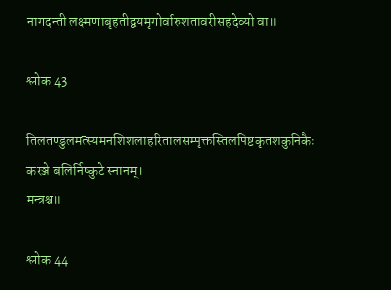नागदन्ती लक्ष्मणाबृहतीद्वयमृगोर्वारुशतावरीसहदेव्यो वा॥

श्लोक 43

तिलतण्डुलमत्स्यमनशिशलाहरितालसम्पृक्तस्तिलपिष्टकृतशकुनिकैः करञ्जे बलिर्निष्कुटे स्नानम्।
मन्त्रश्च॥

श्लोक 44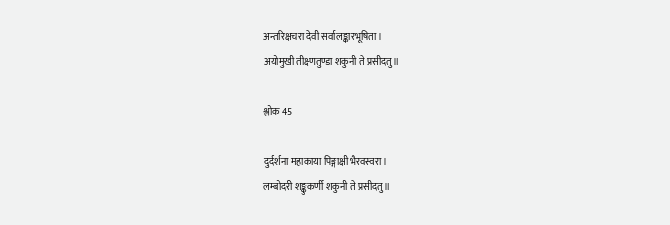अन्तरिक्षचरा देवी सर्वालङ्कारभूषिता।
अयोमुखी तीक्ष्णतुण्डा शकुनी ते प्रसीदतु॥

श्लोक 45

दुर्दर्शना महाकाया पिङ्गाक्षी भैरवस्वरा।
लम्बोदरी शङ्कुकर्णी शकुनी ते प्रसीदतु॥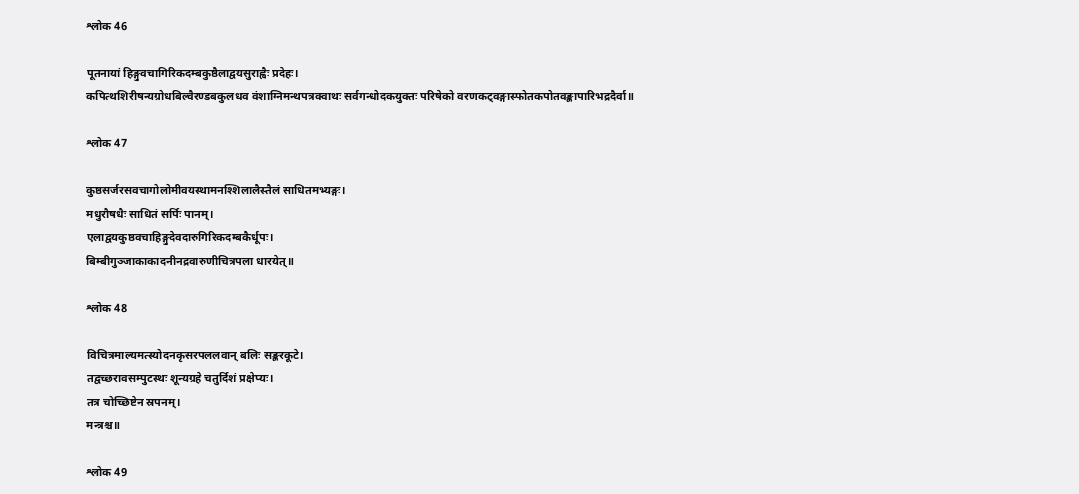श्लोक 46

पूतनायां हिङ्गुवचागिरिकदम्बकुष्ठैलाद्वयसुराह्वैः प्रदेहः।
कपित्थशिरीषन्यग्रोधबिल्वैरण्डबकुलधव वंशाग्निमन्थपत्रक्वाथः सर्वगन्धोदकयुक्तः परिषेको वरणकट्वङ्गास्फोतकपोतवङ्कापारिभद्रदैर्वा॥

श्लोक 47

कुष्ठसर्जरसवचागोलोमीवयस्थामनश्शिलालैस्तैलं साधितमभ्यङ्गः।
मधुरौषधैः साधितं सर्पिः पानम्।
एलाद्वयकुष्ठवचाहिङ्गुदेवदारुगिरिकदम्बकैर्धूपः।
बिम्बीगुञ्जाकाकादनीनद्रवारुणीचित्रपला धारयेत्॥

श्लोक 48

विचित्रमाल्यमत्स्योदनकृसरपललवान् बलिः सङ्करकूटे।
तद्वच्छरावसम्पुटस्थः शून्यग्रहे चतुर्दिशं प्रक्षेप्यः।
तत्र चोच्छिष्टेन स्रपनम्।
मन्त्रश्च॥

श्लोक 49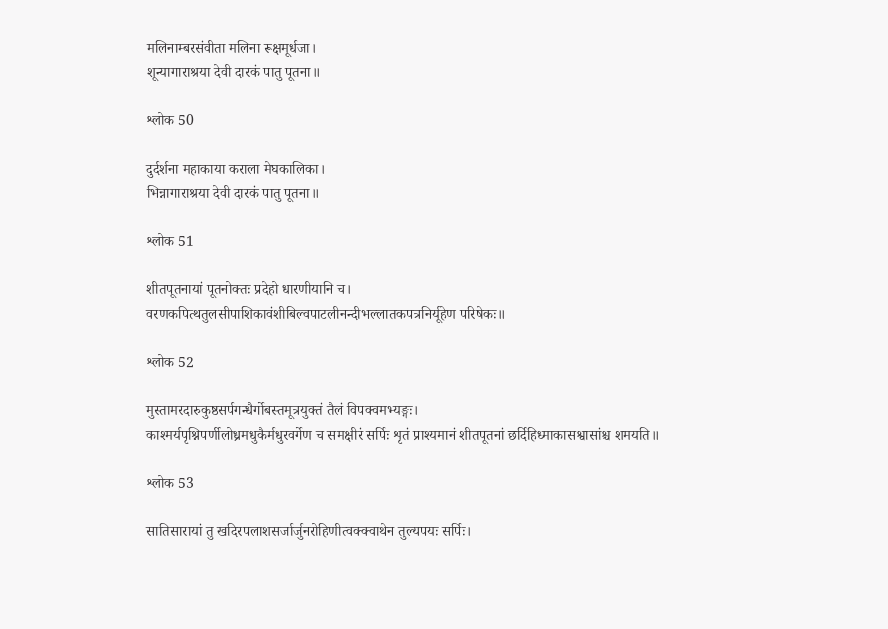मलिनाम्बरसंवीता मलिना रूक्षमूर्धजा।
शून्यागाराश्रया देवी दारकं पातु पूतना॥

श्लोक 50

दुर्दर्शना महाकाया कराला मेघकालिका।
भिन्नागाराश्रया देवी दारकं पातु पूतना॥

श्लोक 51

शीतपूतनायां पूतनोक्तः प्रदेहो धारणीयानि च।
वरणकपित्थतुलसीपाशिकावंशीबिल्वपाटलीनन्दीभल्लातकपत्रनिर्यूहेण परिषेकः॥

श्लोक 52

मुस्तामरदारुकुष्ठसर्पगन्धैर्गोबस्तमूत्रयुक्तं तैलं विपक्वमभ्यङ्गः।
काश्मर्यपृश्निपर्णीलोध्रमधुकैर्मधुरवर्गेण च समक्षीरं सर्पिः शृतं प्राश्यमानं शीतपूतनां छर्दिहिध्माकासश्वासांश्च शमयति॥

श्लोक 53

सातिसारायां तु खदिरपलाशसर्जार्जुनरोहिणीत्वक्क्वाथेन तुल्यपयः सर्पिः।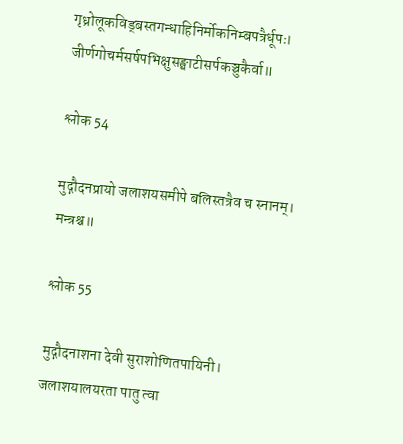गृध्रोलूकविड्बस्तगन्धाहिनिर्मोकनिम्बपत्रैर्धूपः।
जीर्णगोचर्मसर्षपभिक्षुसङ्घाटीसर्पकञ्चुकैर्वा॥

श्लोक 54

मुद्गौदनप्रायो जलाशयसमीपे बलिस्तत्रैव च स्नानम्।
मन्त्रश्च॥

श्लोक 55

मुद्गौदनाशना देवी सुराशोणितपायिनी।
जलाशयालयरता पातु त्वा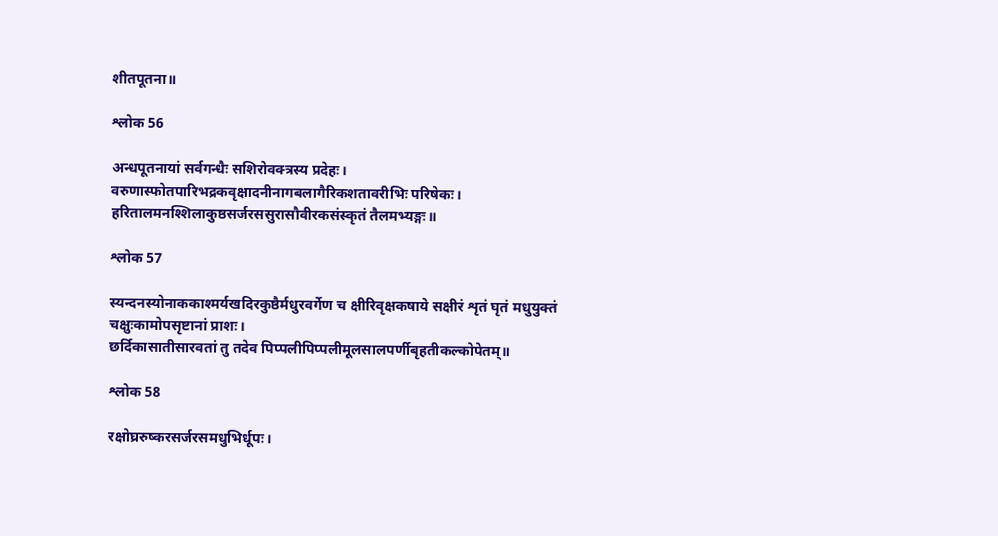शीतपूतना॥

श्लोक 56

अन्धपूतनायां सर्वगन्धैः सशिरोवक्त्रस्य प्रदेहः।
वरुणास्फोतपारिभद्रकवृक्षादनीनागबलागैरिकशतावरीभिः परिषेकः।
हरितालमनश्शिलाकुष्ठसर्जरससुरासौवीरकसंस्कृतं तैलमभ्यङ्गः॥

श्लोक 57

स्यन्दनस्योनाककाश्मर्यखदिरकुष्ठैर्मधुरवर्गेण च क्षीरिवृक्षकषाये सक्षीरं शृतं घृतं मधुयुक्तं चक्षुःकामोपसृष्टानां प्राशः।
छर्दिकासातीसारवतां तु तदेव पिप्पलीपिप्पलीमूलसालपर्णीबृहतीकल्कोपेतम्॥

श्लोक 58

रक्षोघ्ररुष्करसर्जरसमधुभिर्धूपः।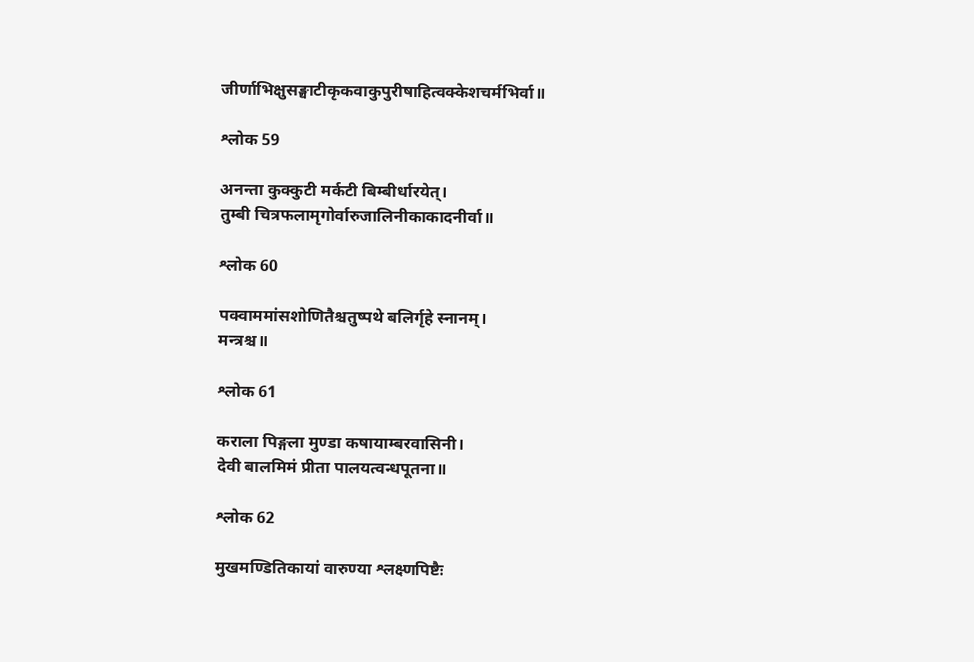जीर्णाभिक्षुसङ्घाटीकृकवाकुपुरीषाहित्वक्केशचर्मभिर्वा॥

श्लोक 59

अनन्ता कुक्कुटी मर्कटी बिम्बीर्धारयेत्।
तुम्बी चित्रफलामृगोर्वारुजालिनीकाकादनीर्वा॥

श्लोक 60

पक्वाममांसशोणितैश्चतुष्पथे बलिर्गृहे स्नानम्।
मन्त्रश्च॥

श्लोक 61

कराला पिङ्गला मुण्डा कषायाम्बरवासिनी।
देवी बालमिमं प्रीता पालयत्वन्धपूतना॥

श्लोक 62

मुखमण्डितिकायां वारुण्या श्लक्ष्णपिष्टैः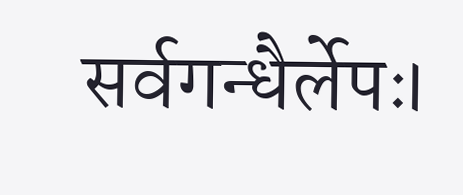सर्वगन्धैर्लेपः।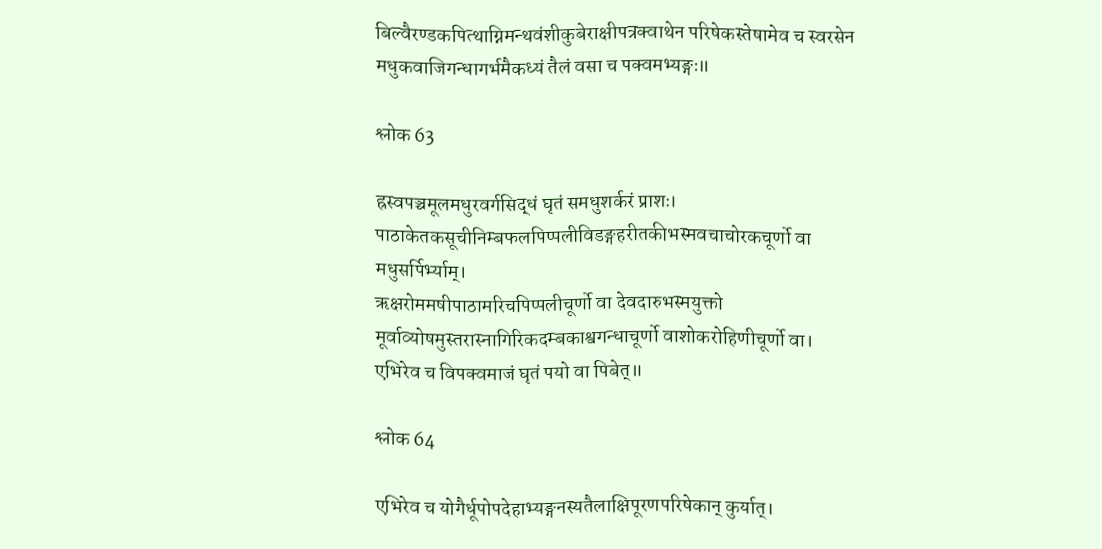बिल्वैरण्डकपित्थाग्निमन्थवंशीकुबेराक्षीपत्रक्वाथेन परिषेकस्तेषामेव च स्वरसेन मधुकवाजिगन्धागर्भमैकध्यं तैलं वसा च पक्वमभ्यङ्गः॥

श्लोक 63

ह्रस्वपञ्चमूलमधुरवर्गसिद्धं घृतं समधुशर्करं प्राशः।
पाठाकेतकसूचीनिम्बफलपिप्पलीविडङ्गहरीतकीभस्मवचाचोरकचूर्णो वा मधुसर्पिर्भ्याम्।
ऋक्षरोममषीपाठामरिचपिप्पलीचूर्णो वा देवदारुभस्मयुक्तो मूर्वाव्योषमुस्तरास्नागिरिकदम्बकाश्वगन्धाचूर्णो वाशोकरोहिणीचूर्णो वा।
एभिरेव च विपक्वमाजं घृतं पयो वा पिबेत्॥

श्लोक 64

एभिरेव च योगैर्धूपोपदेहाभ्यङ्गनस्यतैलाक्षिपूरणपरिषेकान् कुर्यात्।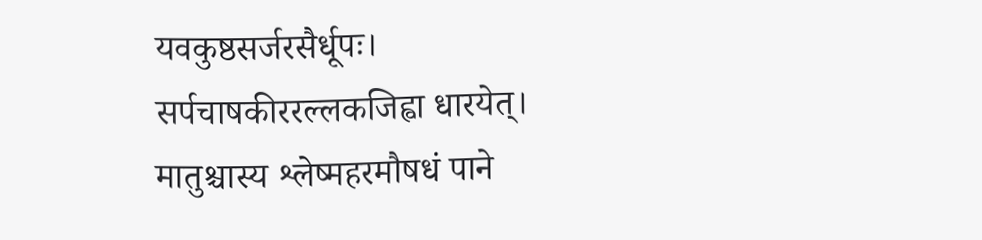यवकुष्ठसर्जरसैर्धूपः।
सर्पचाषकीररल्लकजिह्वा धारयेत्।
मातुश्चास्य श्लेष्महरमौषधं पाने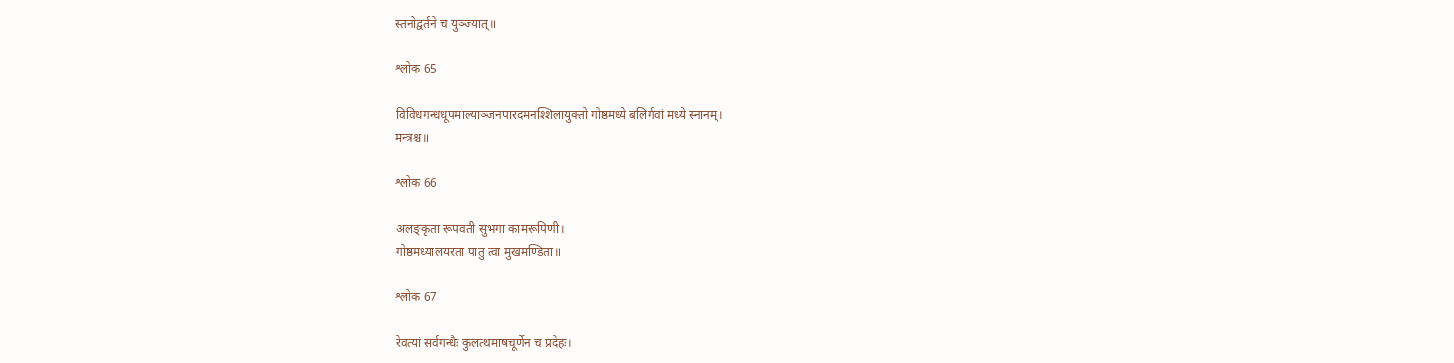स्तनोद्वर्तने च युञ्ज्यात्॥

श्लोक 65

विविधगन्धधूपमाल्याञ्जनपारदमनश्शिलायुक्तो गोष्ठमध्ये बलिर्गवां मध्ये स्नानम्।
मन्त्रश्च॥

श्लोक 66

अलङ्कृता रूपवती सुभगा कामरूपिणी।
गोष्ठमध्यालयरता पातु त्वा मुखमण्डिता॥

श्लोक 67

रेवत्यां सर्वगन्धैः कुलत्थमाषचूर्णेन च प्रदेहः।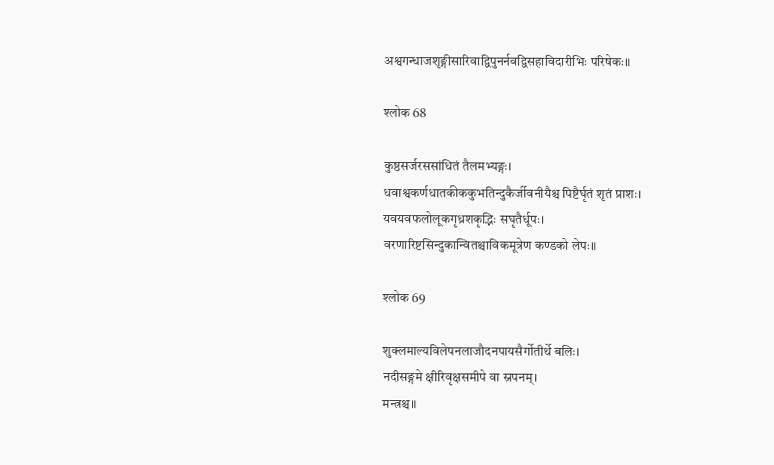अश्वगन्धाजशृङ्गीसारिवाद्विपुनर्नवद्विसहाविदारीभिः परिषेकः॥

श्लोक 68

कुष्ठसर्जरससांधितं तैलमभ्यङ्गः।
धवाश्वकर्णधातकीककुभतिन्दुकैर्जीवनीयैश्च पिष्टैर्घृतं शृतं प्राशः।
यवयवफलोलूकगृध्रशकृद्भिः सघृतैर्धूपः।
वरणारिष्टसिन्दुकान्वितश्चाविकमूत्रेण कण्डको लेपः॥

श्लोक 69

शुक्लमाल्यविलेपनलाजौदनपायसैर्गोतीर्थे बलिः।
नदीसङ्गमे क्षीरिवृक्षसमीपे वा स्नपनम्।
मन्त्रश्च॥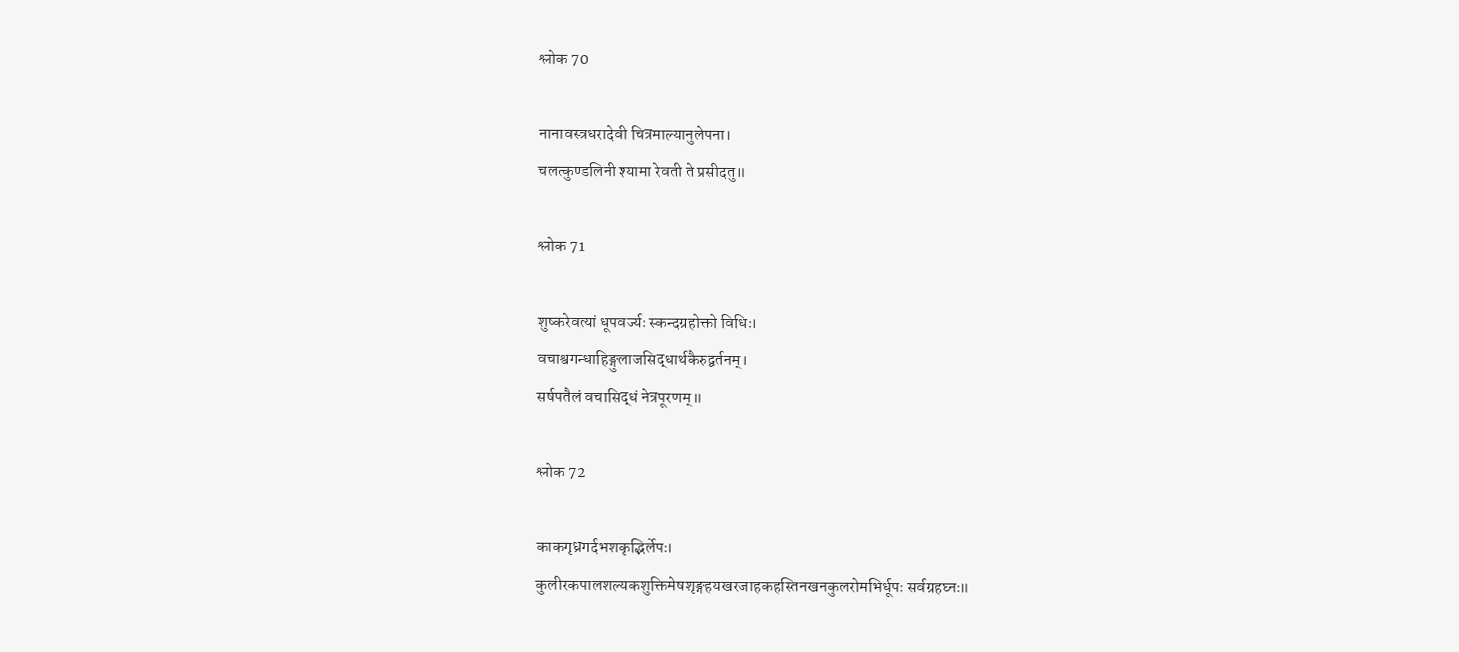श्लोक 70

नानावस्त्रधरादेवी चित्रमाल्यानुलेपना।
चलत्कुण्डलिनी श्यामा रेवती ते प्रसीदतु॥

श्लोक 71

शुष्करेवत्यां धूपवर्ज्यः स्कन्दग्रहोक्तो विधिः।
वचाश्वगन्धाहिङ्गुलाजसिद्धार्थकैरुद्वर्तनम्।
सर्षपतैलं वचासिद्धं नेत्रपूरणम्॥

श्लोक 72

काकगृध्रगर्दभशकृद्भिर्लेपः।
कुलीरकपालशल्यकशुक्तिमेषशृङ्गहयखरजाहकहस्तिनखनकुलरोमभिर्धूपः सर्वग्रहघ्नः॥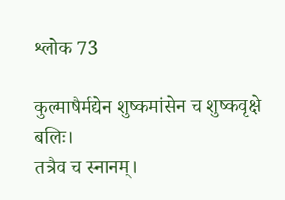श्लोक 73

कुल्माषैर्मद्येन शुष्कमांसेन च शुष्कवृक्षे बलिः।
तत्रैव च स्नानम्।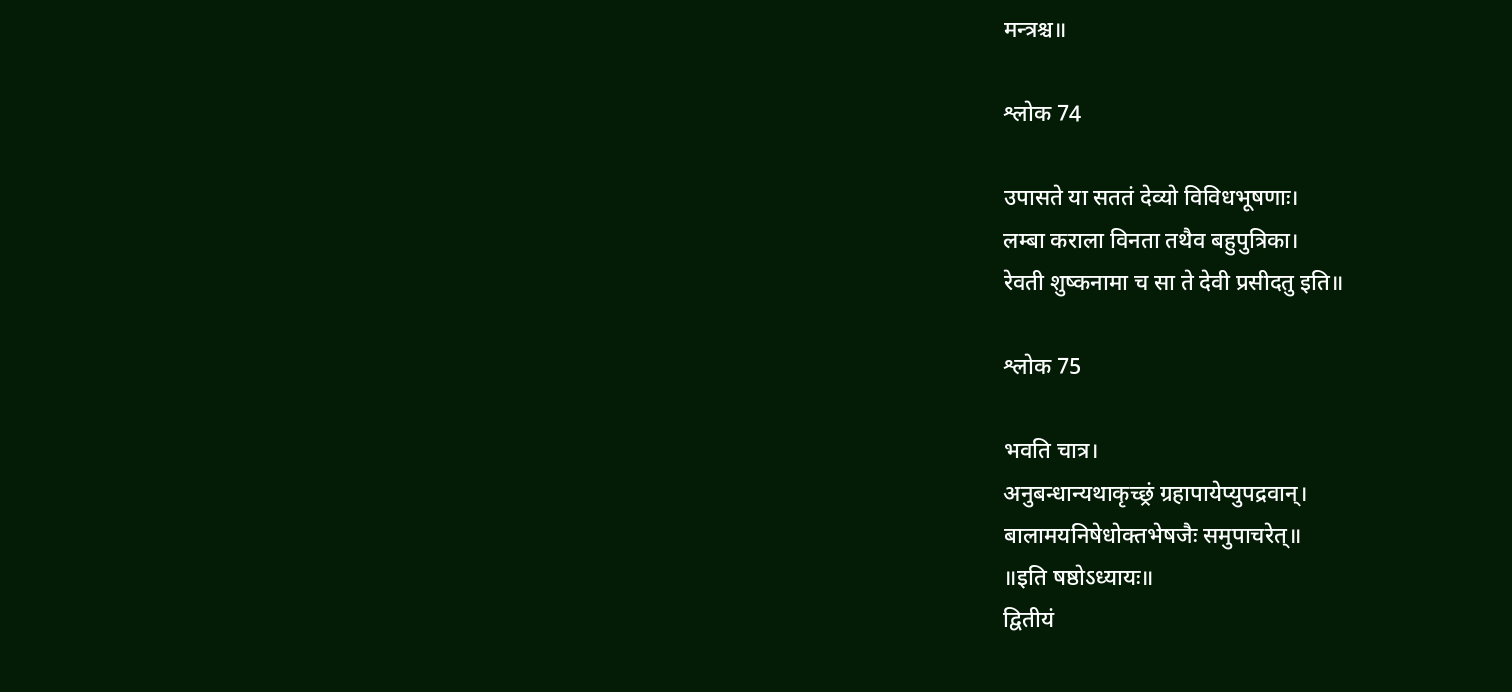मन्त्रश्च॥

श्लोक 74

उपासते या सततं देव्यो विविधभूषणाः।
लम्बा कराला विनता तथैव बहुपुत्रिका।
रेवती शुष्कनामा च सा ते देवी प्रसीदतु इति॥

श्लोक 75

भवति चात्र।
अनुबन्धान्यथाकृच्छ्रं ग्रहापायेप्युपद्रवान्।
बालामयनिषेधोक्तभेषजैः समुपाचरेत्॥
॥इति षष्ठोऽध्यायः॥
द्वितीयं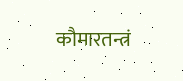कौमारतन्त्रं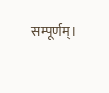सम्पूर्णम्।